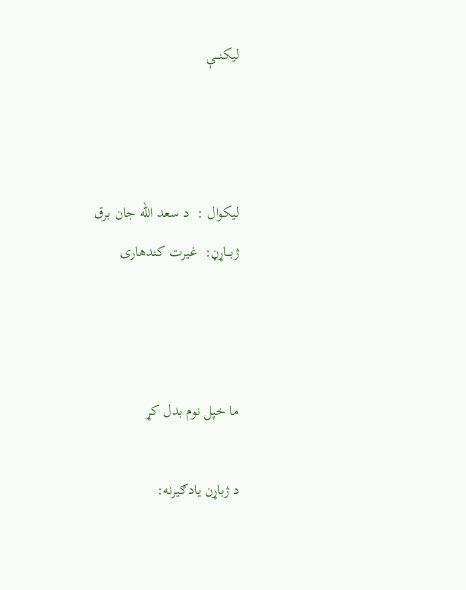ليكنـــې



ليکوال :  د سعد الله جان برق
ژبـــاړڼ:  غيرت کندهارى



ما خپل نوم بدل کړ

د ژباړن يادګيرنه: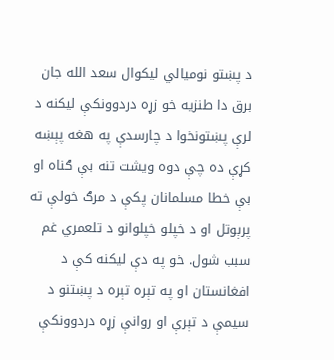د پښتو نوميالي ليکوال سعد الله جان برق دا طنزيه خو زړه دردوونکې ليکنه د لرې پښتونخوا د چارسدې په هغه پېښه کړې ده چې دوه ويشت تنه بې ګناه او بې خطا مسلمانان پکې د مرګ خولې ته پرېوتل او د خپلو خپلوانو د تلعمري غم سبب شول. خو په دې ليکنه کې د افغانستان او په تېره تېره د پښتنو د سيمې د تېرې او روانې زړه دردوونکې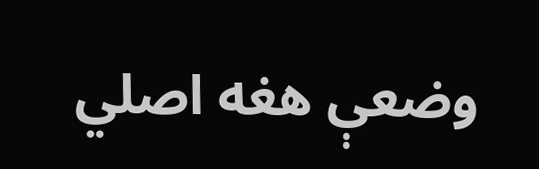وضعې هغه اصلي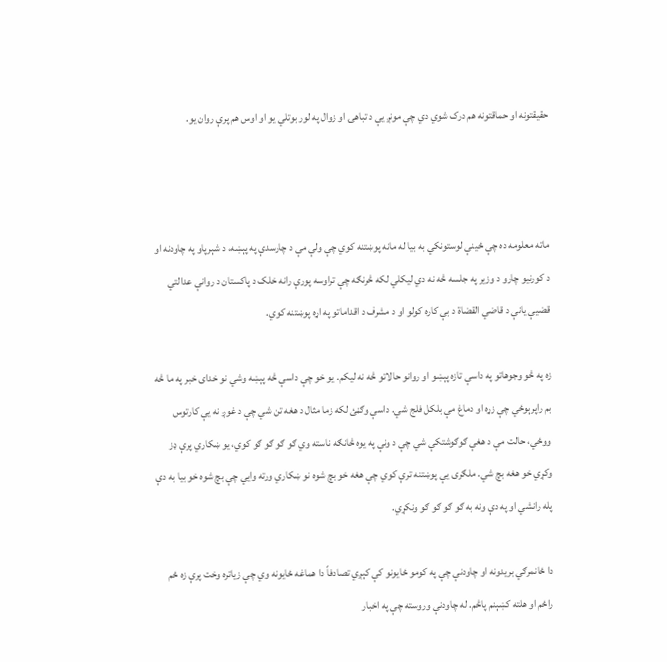حقيقتونه او حماقتونه هم درک شوي دي چې مونږ يې د تباهۍ او زوال په لور بوتلي يو او اوس هم پرې روان يو.



ماته معلومه ده چې ځينې لوستونکي به بيا له مانه پوښتنه کوي چې ولې مې د چارسدې په پېښه، د شېرپاو په چاودنه او د کورنيو چارو د وزير په جلسه څه نه دي ليکلي لکه څرنګه چې تراوسه پورې رانه خلک د پاکستان د روانې عدالتي قضيې يانې د قاضي القضاة د بې کاره کولو او د مشرف د اقداماتو په اړه پوښتنه کوي.

زه په څو وجوهاتو په داسې تازه پېښو او روانو حالاتو څه نه ليکم. يو خو چې داسې څه پېښه وشي نو خداى خبر په ما څه بم راپرېوځي چې زړه او دماغ مې بلکل فلج شي. داسې وګڼئ لکه زما مثال د هغه تن شي چې د غوږ نه يې کارتوس ووځي، حالت مې د هغې ګوګوشتکې شي چې د ونې په يوه څانګه ناسته وي ګو ګو ګو ګو کوي، يو ښکاري پرې ډز وکړي خو هغه بچ شي. ملګرى يې پوښتنه ترې کوي چې هغه خو بچ شوه نو ښکاري ورته وايي چې بچ شوه خو بيا به دې پله رانشي او په دې ونه به ګو ګو ګو ګو ونکړي.

دا ځانمرګي بريدونه او چاودنې چې په کومو ځايونو کې کېږي تصادفاً دا هماغه ځايونه وي چې زياتره وخت پرې زه ځم راځم او هلته کښېنم پاڅم. له چاودنې وروسته چې په اخبار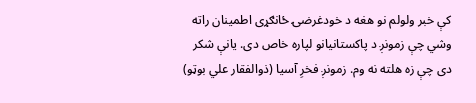کې خبر ولولم نو هغه د خودغرضۍ ځانګړى اطمينان راته وشي چې زمونږ د پاکستانيانو لپاره خاص دى. يانې شکر دى چې زه هلته نه وم. زمونږ فخرِ آسيا (ذوالفقار علي بوټو)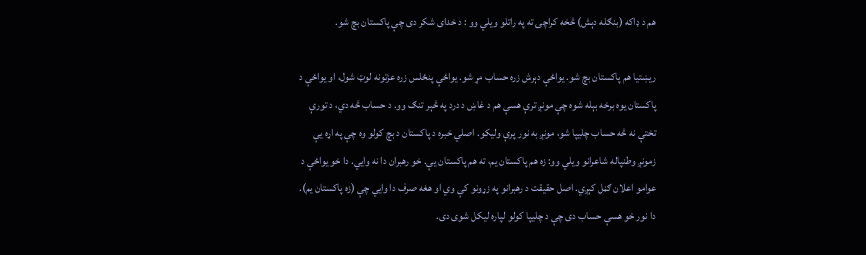هم د ډاکه (بنګله دېش) څخه کراچۍ ته په راتلو ويلي وو : د خداى شکر دى چې پاکستان بچ شو.

ريښتيا هم پاکستان بچ شو. يواځې دېرش زره حساب مړ شو. يواځې پنځلس زره عزتونه لوټ شول، او يواځې د پاکستان يوه برخه بېله شوه چې مونږ ترې هسې هم د غاښ د درد په څېر تنګ وو. د حساب څه دي، د تورې تختې نه څه حساب چليپا شو، مونږ به نور پرې وليکو. اصلي خبره د پاکستان د بچ کولو وه چې په اړه يې زمونږ وطنپاله شاعرانو ويلي وو: زه هم پاکستان يم، ته هم پاکستان يې. خو رهبران دا نه وايي. دا خو يواځې د عوامو اعلان ګڼل کېږي. اصل حقيقت د رهبرانو په زړونو کې وي او هغه صرف دا وايي چې (زه پاکستان يم). دا نور خو هسې حساب دى چې د چليپا کولو لپاره ليکل شوى دى.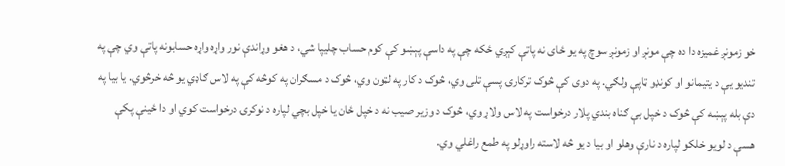خو زمونږ غميزه دا ده چې مونږ او زمونږ سوچ په يو ځاى نه پاتې کېږي ځکه چې په داسې پېښو کې کوم حساب چليپا شي، د هغو وړاندې نور واړه واړه حسابونه پاتې وي چې په تنديو يې د يتيمانو او کونډو ټاپې ولګي. په دوى کې څوک ترکارۍ پسې تلى وي، څوک د کار په لټون وي، څوک د مسګران په کوڅه کې په لاس ګاډي يو څه خرڅوي. يا بيا په دې بله پېښه کې څوک د خپل بې ګناه بندي پلار درخواست په لاس ولاړ وي، څوک د وزير صيب نه د خپل ځان يا خپل بچي لپاره د نوکرۍ درخواست کوي او دا ځينې پکې هسې د لويو خلکو لپاره د نارې وهلو او بيا د يو څه لاسته راوړلو په طمع راغلي وي.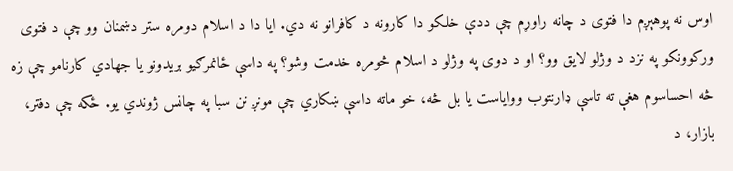اوس نه پوهېږم دا فتوى د چانه راوړم چې ددې خلکو دا کارونه د کافرانو نه دي. ايا دا د اسلام دومره ستر دښمنان وو چې د فتوى ورکوونکو په نزد د وژلو لايق وو؟ او د دوى په وژلو د اسلام څومره خدمت وشو؟ په داسې ځانمرګيو بريدونو يا جهادي کارنامو چې زه څه احساسوم هغې ته تاسې ډارنتوب وواياست يا بل څه، خو ماته داسې ښکاري چې مونږ نن سبا په چانس ژوندي يو. ځکه چې دفتر، بازار، د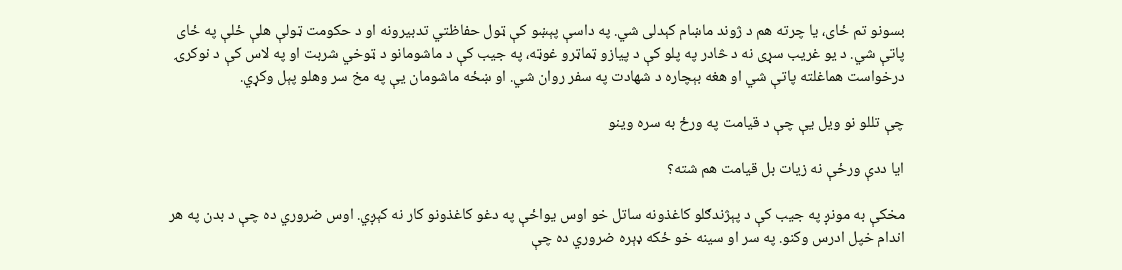بسونو تم ځاى، يا چرته هم د ژوند ماښام کېدلى شي. په داسې پېښو کې ټول حفاظتي تدبيرونه او د حکومت ټولې هلې ځلې په ځاى پاتې شي. د يو غريب سړى نه د څادر په پلو کې د پيازو ټماټرو غوټه، په جيب کې د ماشومانو د ټوخي شربت او په لاس کې د نوکرۍ درخواست هماغلته پاتې شي او هغه بېچاره د شهادت په سفر روان شي. او ښځه ماشومان يې په مخ سر وهلو پېل وکړي.

چې تللو نو ويل يې چې د قيامت په ورځ به سره وينو

ايا ددې ورځې نه زيات بل قيامت هم شته؟

مخکې به مونږ په جيب کې د پېژندګلو کاغذونه ساتل خو اوس يواځې په دغو کاغذونو کار نه کېږي. اوس ضروري ده چې د بدن په هر اندام خپل ادرس وکنو. په سر او سينه خو ځکه ډېره ضروري ده چې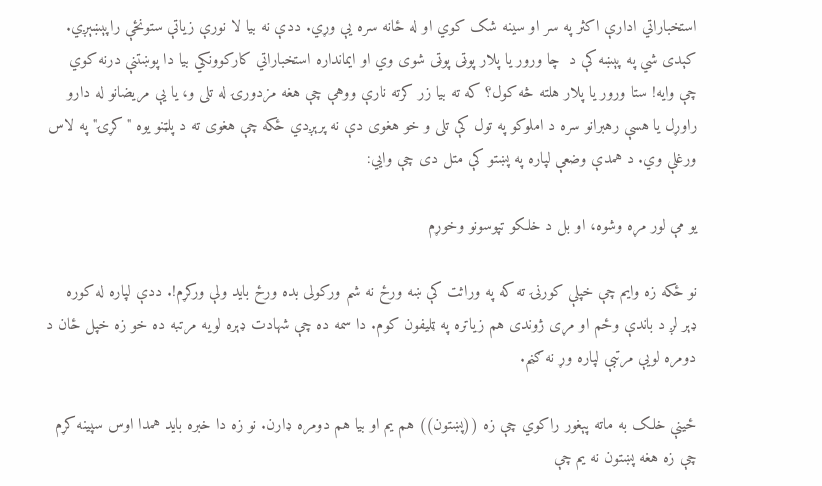استخباراتي ادارې اکثر په سر او سينه شک کوي او له ځانه سره يې وړي. ددې نه بيا لا نورې زياتې ستونځې راپېښېږي. کېدى شي په پېښه کې د  چا ورور يا پلار پوټى پوټى شوى وي او ايمانداره استخباراتي کارکوونکي بيا دا پوښتنې درنه کوي چې وايه! ستا ورور يا پلار هلته څه کول؟ که ته بيا زر کرته نارې ووهې چې هغه مزدورۍ له تلى و، يا يې مريضانو له دارو راوړل يا هسې رهبرانو سره د املوکو په تول کې تلى و خو هغوى دې نه پرېږدي ځکه چې هغوى ته د پلټنو يوه "کړۍ" په لاس ورغلې وي. د همدې وضعې لپاره په پښتو کې متل دى چې وايي:

يو مې لور مړه وشوه، او بل د خلکو تپوسونو وخوړم

نو ځکه زه وايم چې خپلې کورنۍ ته که په وراثت کې ښه ورځ نه شم ورکولى بده ورځ بايد ولې ورکړم!. ددې لپاره له کوره ډېر لږ د باندې وځم او مړى ژوندى هم زياتره په ټليفون کوم. دا سمه ده چې شهادت ډېره لويه مرتبه ده خو زه خپل ځان د دومره لويې مرتبې لپاره وړ نه ګڼم.

ځينې خلک به ماته پېغور راکوي چې زه ((پښتون)) هم يم او بيا هم دومره ډارن. نو زه دا خبره بايد همدا اوس سپينه کړم چې زه هغه پښتون نه يم چې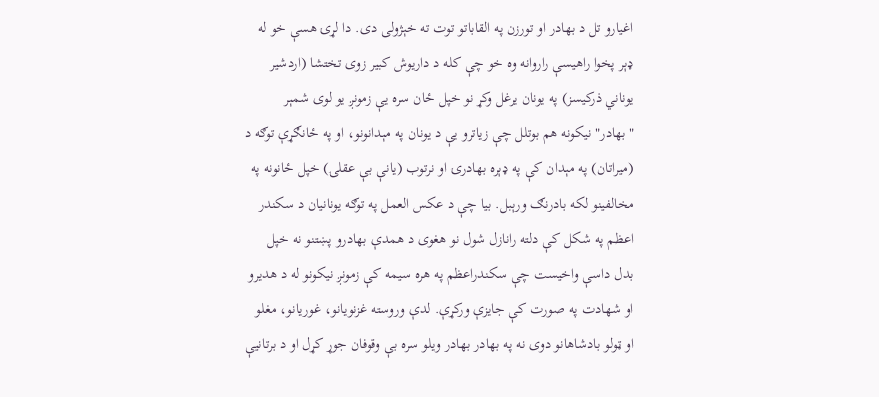اغيارو تل د بهادر او تورزن په القاباتو توت ته خېژولى دى. دا لړۍ هسې خو له ډېر پخوا راهيسې راروانه وه خو چې کله د داريوش کبير زوى تختشا (اردشير يوناني ذرکيسز) په يونان يرغل وکړ نو خپل ځان سره يې زمونږ يو لوى شمېر "بهادر" نيکونه هم بوتلل چې زياترو يې د يونان په مېدانونو، او په ځانګړې توګه د (ميراتان) په مېدان کې په ډېره بهادرۍ او نرتوب (يانې بې عقلۍ) خپل ځانونه په مخالفينو لکه بادرنګ ورېبل. بيا چې د عکس العمل په توګه يونانيان د سکندر اعظم په شکل کې دلته رانازل شول نو هغوى د همدې بهادرو پښتنو نه خپل بدل داسې واخيست چې سکندراعظم په هره سيمه کې زمونږ نيکونو له د هديرو او شهادت په صورت کې جايزې ورکړې. لدې وروسته غزنويانو، غوريانو، مغلو او ټولو بادشاهانو دوى نه په بهادر بهادر ويلو سره بې وقوفان جوړ کړل او د برتانيې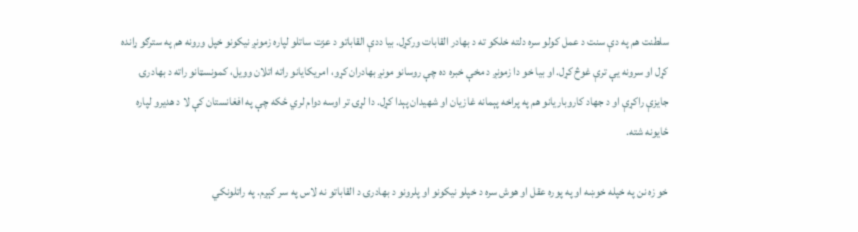سلطنت هم په دې سنت د عمل کولو سره دلته خلکو ته د بهادر القابات ورکړل. بيا ددې القاباتو د عزت ساتلو لپاره زمونږ نيکونو خپل ورونه هم په سترګو ړانده کړل او سرونه يې ترې غوڅ کړل. او بيا خو دا زمونږ د مخې خبره ده چې روسانو مونږ بهادران کړو، امريکايانو راته اتلان وويل، کمونسټانو راته د بهادرۍ جايزې راکړې او د جهاد کاروباريانو هم په پراخه پېمانه غازيان او شهيدان پېدا کړل. دا لړۍ تر اوسه دوام لري ځکه چې په افغانستان کې لا د هديرو لپاره ځايونه شته.

خو زه نن په خپله خوښه او په پوره عقل او هوش سره د خپلو نيکونو او پلرونو د بهادرۍ د القاباتو نه لاس په سر کېږم. په راتلونکي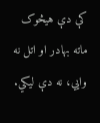کې دې هيڅوک ماته بهادر او اتل نه وايي، نه دې ليکي.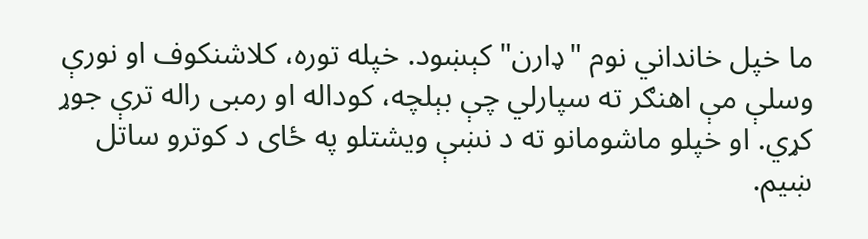ما خپل خانداني نوم "ډارن" کېښود. خپله توره، کلاشنکوف او نورې وسلې مې اهنګر ته سپارلي چې بېلچه، کوداله او رمبى راله ترې جوړ کړي. او خپلو ماشومانو ته د نښې ويشتلو په ځاى د کوترو ساتل ښيم.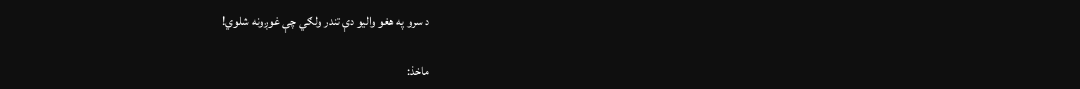د سرو په هغو واليو دې تندر ولګي چې غوږونه شلوي!

ماخذ: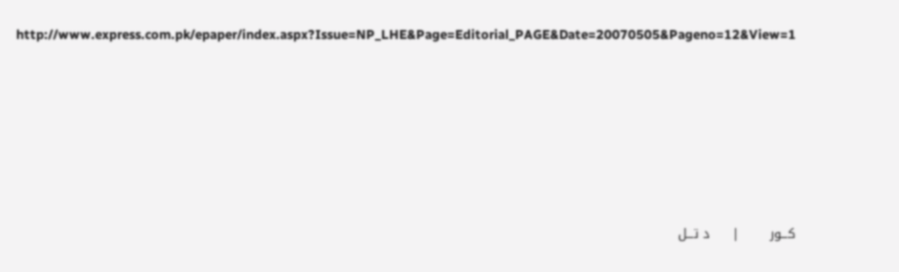http://www.express.com.pk/epaper/index.aspx?Issue=NP_LHE&Page=Editorial_PAGE&Date=20070505&Pageno=12&View=1








كـــور       |     د تـــل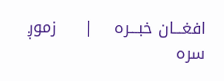افغـــان خبـــره    |     زموږ سره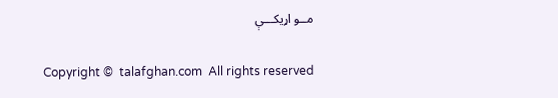مــو اړيكـــې

Copyright ©  talafghan.com  All rights reserved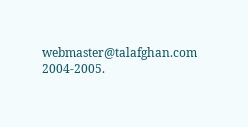webmaster@talafghan.com  2004-2005.